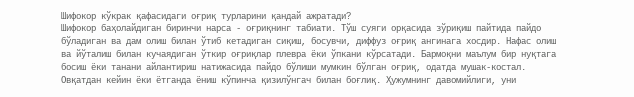Шифокор кўкрак қафасидаги оғриқ турларини қандай ажратади?
Шифокор баҳолайдиган биринчи нарса - оғриқнинг табиати. Тўш суяги орқасида зўриқиш пайтида пайдо бўладиган ва дам олиш билан ўтиб кетадиган сиқиш, босувчи, диффуз оғриқ ангинага хосдир. Нафас олиш ва йўталиш билан кучаядиган ўткир оғриқлар плевра ёки ўпкани кўрсатади. Бармоқни маълум бир нуқтага босиш ёки танани айлантириш натижасида пайдо бўлиши мумкин бўлган оғриқ, одатда мушак-костал. Овқатдан кейин ёки ётганда ёниш кўпинча қизилўнгач билан боғлиқ. Ҳужумнинг давомийлиги, уни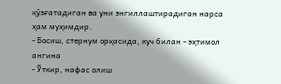қўзғатадиган ва уни энгиллаштирадиган нарса ҳам муҳимдир.
- Босиш, стернум орқасида, куч билан - эҳтимол ангина
- Ўткир, нафас олиш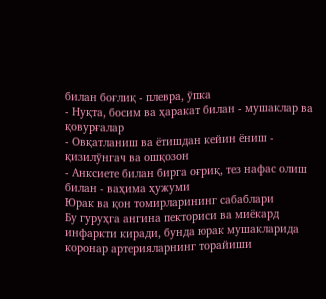билан боғлиқ - плевра, ўпка
- Нуқта, босим ва ҳаракат билан - мушаклар ва қовурғалар
- Овқатланиш ва ётишдан кейин ёниш - қизилўнгач ва ошқозон
- Анксиете билан бирга оғриқ, тез нафас олиш билан - ваҳима ҳужуми
Юрак ва қон томирларининг сабаблари
Бу гуруҳга ангина пекториси ва миёкард инфаркти киради, бунда юрак мушакларида коронар артерияларнинг торайиши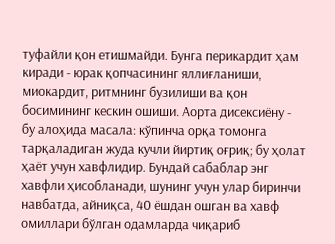туфайли қон етишмайди. Бунга перикардит ҳам киради - юрак қопчасининг яллиғланиши, миокардит, ритмнинг бузилиши ва қон босимининг кескин ошиши. Аорта дисексиёну - бу алоҳида масала: кўпинча орқа томонга тарқаладиган жуда кучли йиртиқ оғриқ; бу ҳолат ҳаёт учун хавфлидир. Бундай сабаблар энг хавфли ҳисобланади, шунинг учун улар биринчи навбатда, айниқса, 40 ёшдан ошган ва хавф омиллари бўлган одамларда чиқариб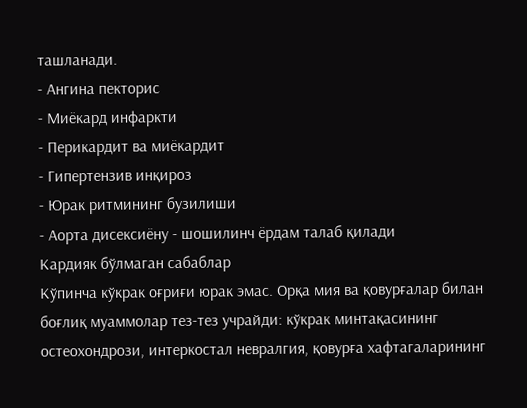ташланади.
- Ангина пекторис
- Миёкард инфаркти
- Перикардит ва миёкардит
- Гипертензив инқироз
- Юрак ритмининг бузилиши
- Аорта дисексиёну - шошилинч ёрдам талаб қилади
Кардияк бўлмаган сабаблар
Кўпинча кўкрак оғриғи юрак эмас. Орқа мия ва қовурғалар билан боғлиқ муаммолар тез-тез учрайди: кўкрак минтақасининг остеохондрози, интеркостал невралгия, қовурға хафтагаларининг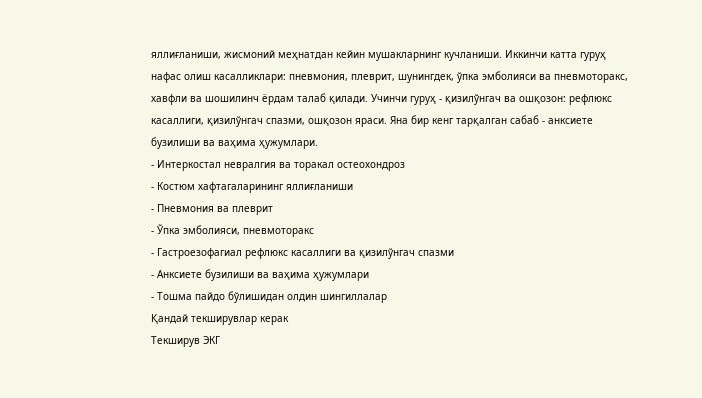яллиғланиши, жисмоний меҳнатдан кейин мушакларнинг кучланиши. Иккинчи катта гуруҳ нафас олиш касалликлари: пневмония, плеврит, шунингдек, ўпка эмболияси ва пневмоторакс, хавфли ва шошилинч ёрдам талаб қилади. Учинчи гуруҳ - қизилўнгач ва ошқозон: рефлюкс касаллиги, қизилўнгач спазми, ошқозон яраси. Яна бир кенг тарқалган сабаб - анксиете бузилиши ва ваҳима ҳужумлари.
- Интеркостал невралгия ва торакал остеохондроз
- Костюм хафтагаларининг яллиғланиши
- Пневмония ва плеврит
- Ўпка эмболияси, пневмоторакс
- Гастроезофагиал рефлюкс касаллиги ва қизилўнгач спазми
- Анксиете бузилиши ва ваҳима ҳужумлари
- Тошма пайдо бўлишидан олдин шингиллалар
Қандай текширувлар керак
Текширув ЭКГ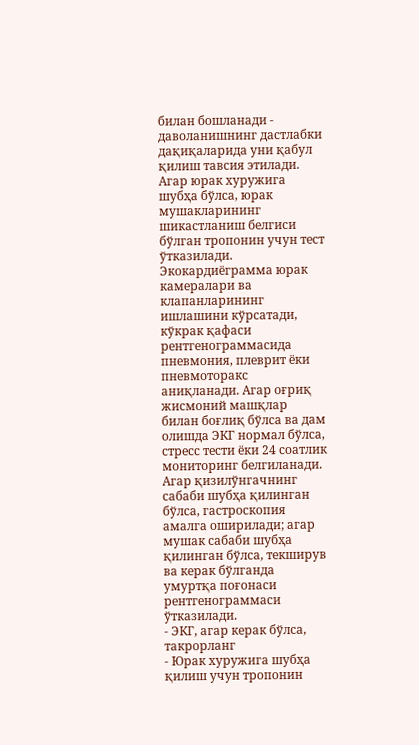билан бошланади - даволанишнинг дастлабки дақиқаларида уни қабул қилиш тавсия этилади. Агар юрак хуружига шубҳа бўлса, юрак мушакларининг шикастланиш белгиси бўлган тропонин учун тест ўтказилади. Экокардиёграмма юрак камералари ва клапанларининг ишлашини кўрсатади, кўкрак қафаси рентгенограммасида пневмония, плеврит ёки пневмоторакс аниқланади. Агар оғриқ жисмоний машқлар билан боғлиқ бўлса ва дам олишда ЭКГ нормал бўлса, стресс тести ёки 24 соатлик мониторинг белгиланади. Агар қизилўнгачнинг сабаби шубҳа қилинган бўлса, гастроскопия амалга оширилади; агар мушак сабаби шубҳа қилинган бўлса, текширув ва керак бўлганда умуртқа поғонаси рентгенограммаси ўтказилади.
- ЭКГ, агар керак бўлса, такрорланг
- Юрак хуружига шубҳа қилиш учун тропонин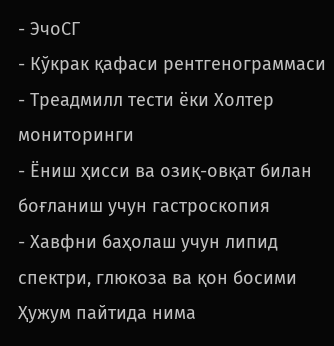- ЭчоСГ
- Кўкрак қафаси рентгенограммаси
- Треадмилл тести ёки Холтер мониторинги
- Ёниш ҳисси ва озиқ-овқат билан боғланиш учун гастроскопия
- Хавфни баҳолаш учун липид спектри, глюкоза ва қон босими
Ҳужум пайтида нима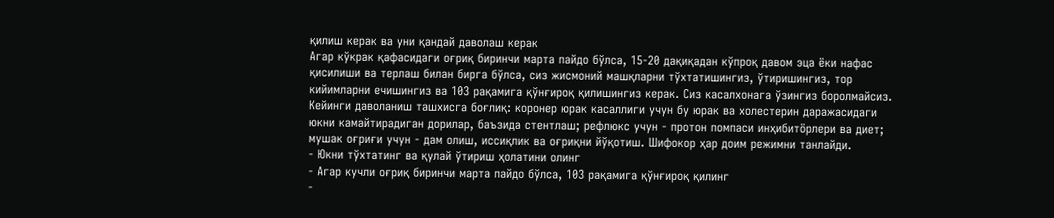қилиш керак ва уни қандай даволаш керак
Агар кўкрак қафасидаги оғриқ биринчи марта пайдо бўлса, 15-20 дақиқадан кўпроқ давом эца ёки нафас қисилиши ва терлаш билан бирга бўлса, сиз жисмоний машқларни тўхтатишингиз, ўтиришингиз, тор кийимларни ечишингиз ва 103 рақамига қўнғироқ қилишингиз керак. Сиз касалхонага ўзингиз боролмайсиз. Кейинги даволаниш ташхисга боғлиқ: коронер юрак касаллиги учун бу юрак ва холестерин даражасидаги юкни камайтирадиган дорилар, баъзида стентлаш; рефлюкс учун - протон помпаси инҳибитöрлери ва диет; мушак оғриғи учун - дам олиш, иссиқлик ва оғриқни йўқотиш. Шифокор ҳар доим режимни танлайди.
- Юкни тўхтатинг ва қулай ўтириш ҳолатини олинг
- Агар кучли оғриқ биринчи марта пайдо бўлса, 103 рақамига қўнғироқ қилинг
-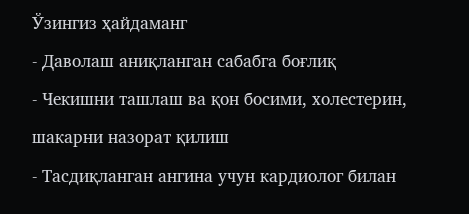Ўзингиз ҳайдаманг
- Даволаш аниқланган сабабга боғлиқ
- Чекишни ташлаш ва қон босими, холестерин, шакарни назорат қилиш
- Тасдиқланган ангина учун кардиолог билан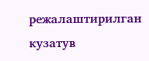режалаштирилган кузатув